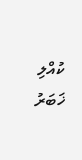ކުއްލި ޚަބަރު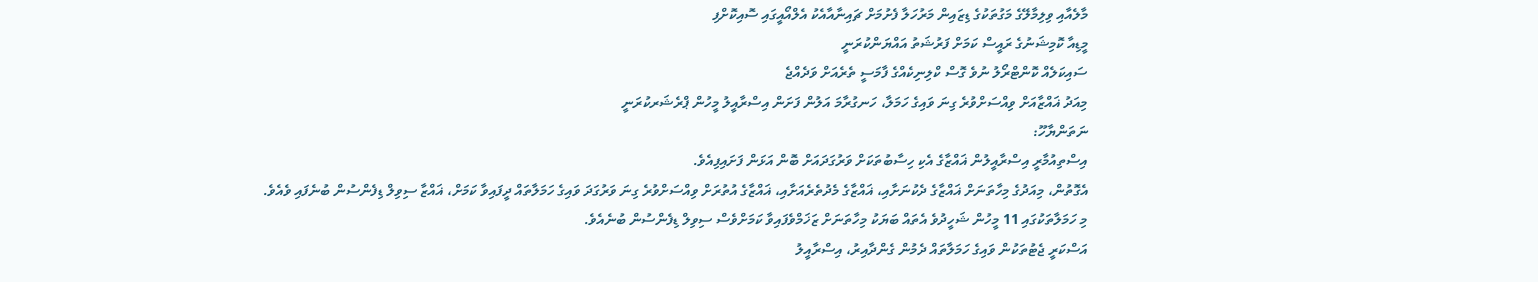މާލެއާއި ވިލިމާލޭގެ މަގުތަކުގެ ޑިޒައިން މަރުހަލާ ފެށުމަށް ޗައިނާއާއެކު އެލްއޯއީގައި ސޮއިކޮށްފި
މީޑިއާ ކޮމިޝަނުގެ ރައީސް ކަމަށް ފަރުޝަތު އައްޔަންކުރަނީ
ސައިކަލެއް ކޮންޓްރޯލު ނުވެ ގޮސް ކްލިނިކެއްގެ ފާމަސީ ތެރެއަށް ވަދެއްޖެ
މިއަދު ޣައްޒާއަށް ވިއްސަށްވުރެ ގިނަ ވައިގެ ހަމަލާ، ހަނގުރާމަ އަލުން ފަށަން އިސްރާއީލު މީހުން ޕްރެޝަރކުރަނީ
ނަތަންޔާހޫ:
އިސްތިއުމާރީ އިސްރާއީލުން ޣައްޒާގެ އެކި ހިސާބުތަކަށް ވަރުގަދައަށް ބޮން އަޅަން ފަށައިފިއެވެ.
އެގޮތުން، މިއަދުގެ މިހާތަނަށް ޣައްޒާގެ ދެކުނަށާއި، ޣައްޒާގެ މެދުތެރެއަށާއި، ޣައްޒާގެ އުތުރަށް ވިއްސަށްވުރެ ގިނަ ވަރުގަދަ ވައިގެ ހަމަލާތައް ދީފައިވާ ކަމަށް، ޣައްޒާ ސިވިލް ޑިފެންސުން ބުނެފައި ވެއެވެ.
މި ހަމަލާތަކުގައި 11 މީހުން ޝަހީދުވެ އެތައް ބަޔަކު މިހާތަނަށް ޒަޚަމްވެފައިވާ ކަމަށްވެސް ސިވިލް ޑިފެންސުން ބުނެއެވެ.
އަސްކަރީ ޖެޓުތަކުން ވައިގެ ހަމަލާތައް ދެމުން ގެންދާއިރު، އިސްރާއީލު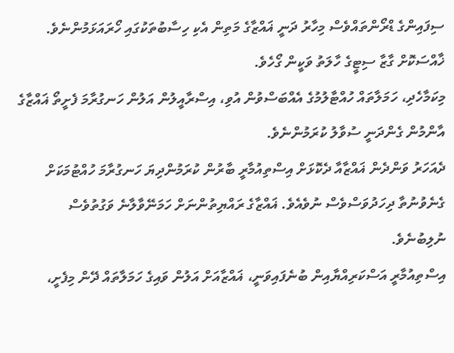ސިފައިންގެ ޑްރޯންތައްވެސް މިހާރު ދަނީ ޣައްޒާގެ މަތިން އެކި ހިސާބުތަކުގައި ހޯރައަޅަމުންނެވެ. ޚާއްސަކޮށް ގާޒާ ސިޓީގެ ހާލަތު ވަކީން ގޯހެވެ.
މިކަމާހެދި، ހަމަލާތައް ހުއްޓާލުމުގެ އެއްބަސްވުން އުވި، އިސްރާއީލުން އަލުން ހަނގުރާމަ ފެށީތޯ ޣައްޒާގެ އާންމުން ގެންދަނީ ސުވާލު ކުރަމުންނެވެ.
ދެއަހަރު ވަންދެން ޣައްޒާއާ ދެކޮޅަށް އިސްތިއުމާރީ ބާރުން ކުރަމުންދިޔަ ހަނގުރާމަ ހުއްޓުމަކަށް ގެނެވުނުތާ ދިހަދުވަސްވެސް ނުވެއެވެ. ޣައްޒާގެ ރައްޔިތުންނަށް ހަމަނޭވާލާނެ ވަގުތުވެސް ނުލިބުނެވެ.
އިސްތިއުމާރީ އަސްކަރިއްޔާއިން ބުނެފައިވަނީ، ޣައްޒާއަށް އަލުން ވައިގެ ހަމަލާތައް ދޭން މިފެށީ،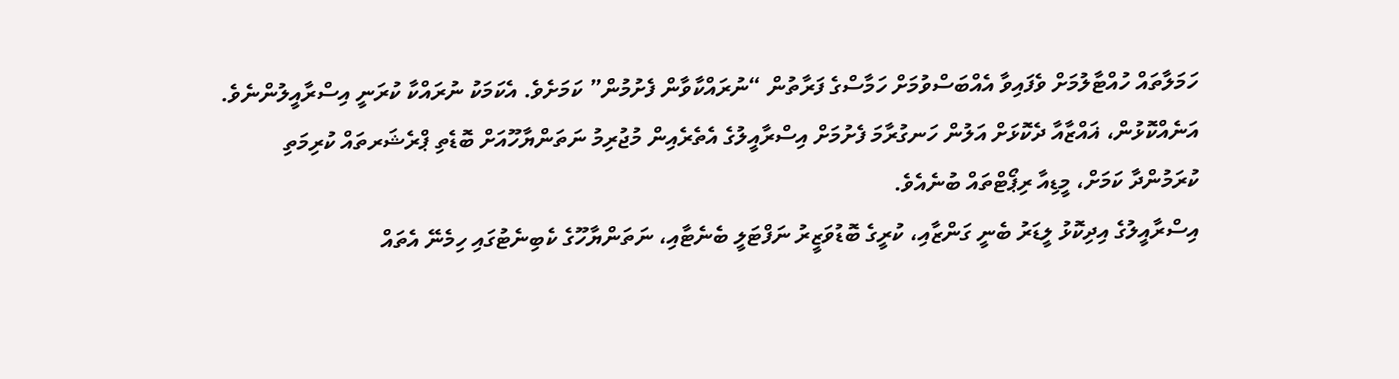ހަމަލާތައް ހުއްޓާލުމަށް ވެފައިވާ އެއްބަސްވުމަށް ހަމާސްގެ ފަރާތުން “ނުރައްކާވާން ފެށުމުން” ކަމަށެވެ. އެކަމަކު ނުރައްކާ ކުރަނީ އިސްރާއީލުންނެވެ.
އަނެއްކޮޅުން، ޣައްޒާއާ ދެކޮޅަށް އަލުން ހަނގުރާމަ ފެށުމަށް އިސްރާއީލުގެ އެތެރެއިން މުޖުރިމު ނަތަންޔާހޫއަށް ބޮޑެތި ޕްރެޝަރތައް ކުރިމަތި ކުރަމުންދާ ކަމަށް، މީޑިއާ ރިޕޯޓްތައް ބުނެއެވެ.
އިސްރާއީލުގެ އިދިކޮޅު ލީޑަރު ބެނީ ގަންޒާއި، ކުރީގެ ބޮޑުވަޒީރު ނަފްޓަލީ ބެނެޓާއި، ނަތަންޔާހޫގެ ކެބިނެޓުގައި ހިމެނޭ އެތައް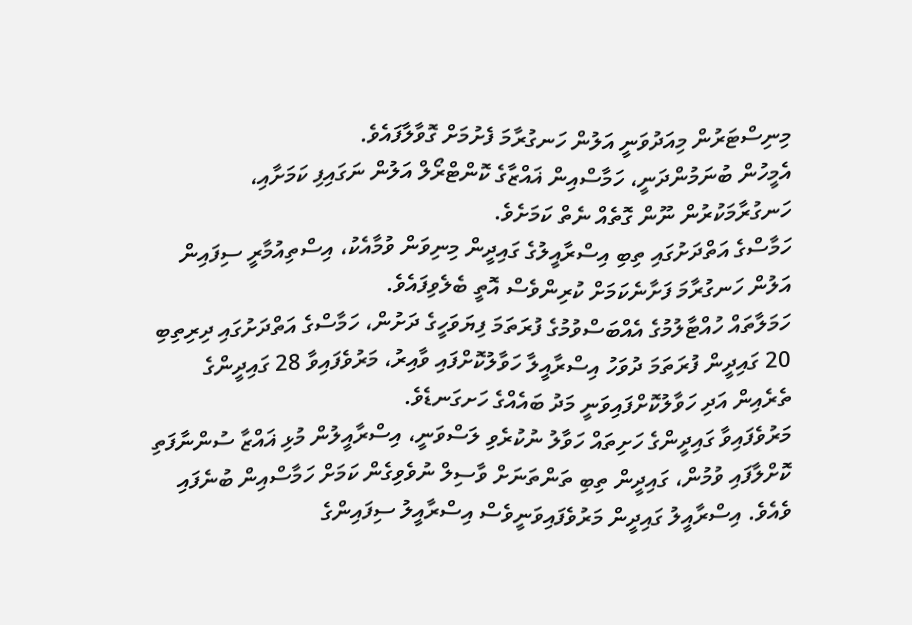މިނިސްޓަރުން މިއަދުވަނީ އަލުން ހަނގުރާމަ ފެށުމަށް ގޮވާލާފައެވެ.
އެމީހުން ބުނަމުންދަނީ، ހަމާސްއިން ޣައްޒާގެ ކޮންޓްރޯލް އަލުން ނަގައިފި ކަމަށާއި، ހަނގުރާމަކުރުން ނޫން ގޮތެއް ނެތް ކަމަށެވެ.
ހަމާސްގެ އަތްދަށުގައި ތިބި އިސްރާއީލުގެ ގައިދީން މިނިވަން ވުމާއެކު، އިސްތިއުމާރީ ސިފައިން އަލުން ހަނގުރާމަ ފަށާނެކަމަށް ކުރިންވެސް އޮތީ ބެލެވިފައެވެ.
ހަމަލާތައް ހުއްޓާލުމުގެ އެއްބަސްވުމުގެ ފުރަތަމަ ފިޔަވަހީގެ ދަށުން، ހަމާސްގެ އަތްދަށުގައި ދިރިތިބި 20 ގައިދީން ފުރަތަމަ ދުވަހު އިސްރާއީލާ ހަވާލުކޮށްފައި ވާއިރު، މަރުވެފައިވާ 28 ގައިދީންގެ ތެރެއިން އަދި ހަވާލުކޮށްފައިވަނީ މަދު ބައެއްގެ ހަށގަނޑެވެ.
މަރުވެފައިވާ ގައިދީންގެ ހަށިތައް ހަވާލު ނުކުރެވި ލަސްވަނީ، އިސްރާއީލުން މުޅި ޣައްޒާ ސުންނާފަތި ކޮށްލާފައި ވުމުން، ގައިދީން ތިބި ތަންތަނަށް ވާސިލް ނުވެވިގެން ކަމަށް ހަމާސްއިން ބުނެފައި ވެއެވެ. އިސްރާއީލު ގައިދީން މަރުވެފައިވަނީވެސް އިސްރާއީލު ސިފައިންގެ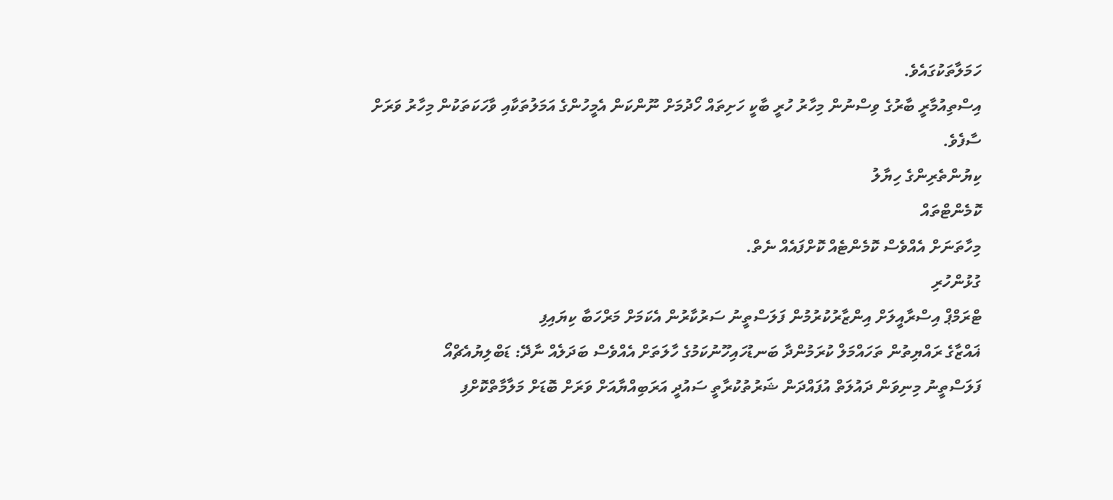ހަމަލާތަކުގައެވެ.
އިސްތިއުމާރީ ބާރުގެ ވިސްނުން މިހާރު ހުރީ ބާކީ ހަށިތައް ހޯދުމަށް ނޫންކަން އެމީހުންގެ އަމަލުތަކާއި ވާހަކަތަކުން މިހާރު ވަރަށް ސާފެވެ.
ކިޔުންތެރިންގެ ހިޔާލު
ކޮމެންޓްތައް
މިހާތަނަށް އެއްވެސް ކޮމެންޓެއް ކޮށްފައެއް ނެތް.
ގުޅުންހުރި
ޓްރަމްޕް އިސްރާއީލަށް އިންޒާރުކުރުމުން ފަލަސްތީނު ސަރުކާރުން އެކަމަށް މަރްހަބާ ކިޔައިފި
ޣައްޒާގެ ރައްޔިތުން ތަހައްމަލް ކުރަމުންދާ ބަނޑުހައިހޫނުކަމުގެ ހާލަތަށް އެއްވެސް ބަދަލެއް ނާދޭ: ޑަބްލިޔުއެޗްއޯ
ފަލަސްތީނު މިނިވަން ދައުލަތް އުފައްދަން ޝަރުތުކުރާތީ ސައުދީ އަރަބިއްޔާއަށް ވަރަށް ބޮޑަށް މަލާމާތްކޮށްފި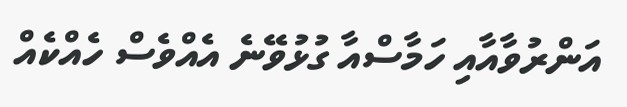އަންރުވާއާއި ހަމާސްއާ ގުޅުވޭނެ އެއްވެސް ހެއްކެއް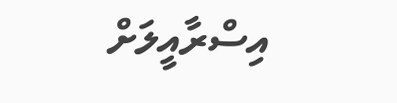އިސްރާއީލަށް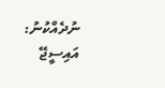ނުދެއްކުނު: އައިސީޖޭ